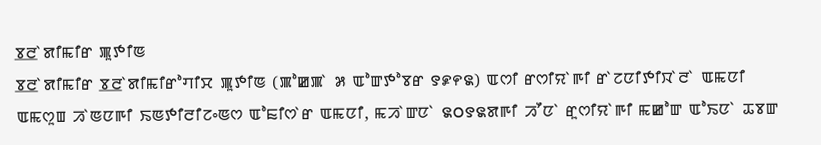ꯕ꯭ꯂꯥꯗꯤꯃꯤꯔ ꯄꯨꯇꯤꯟ
ꯕ꯭ꯂꯥꯗꯤꯃꯤꯔ ꯕ꯭ꯂꯥꯗꯤꯃꯤꯔꯣꯚꯤꯆ ꯄꯨꯇꯤꯟ (ꯄꯣꯀꯄꯥ ꯷ ꯑꯣꯛꯇꯣꯕꯔ ꯱꯹꯵꯲) ꯑꯁꯤ ꯔꯁꯤꯌꯥꯒꯤ ꯔꯥꯖꯅꯤꯇꯤꯋꯥꯂꯥ ꯑꯃꯅꯤ ꯑꯃꯁꯨꯡ ꯍꯥꯟꯅꯒꯤ ꯏꯟꯇꯤꯂꯤꯖꯦꯟꯁ ꯑꯣꯐꯤꯁꯥꯔ ꯑꯃꯅꯤ, ꯃꯍꯥꯛꯅꯥ ꯲꯰꯱꯲ꯗꯒꯤ ꯍꯧꯅꯥ ꯔꯨꯁꯤꯌꯥꯒꯤ ꯃꯀꯣꯛ ꯑꯣꯏꯅꯥ ꯊꯕꯛ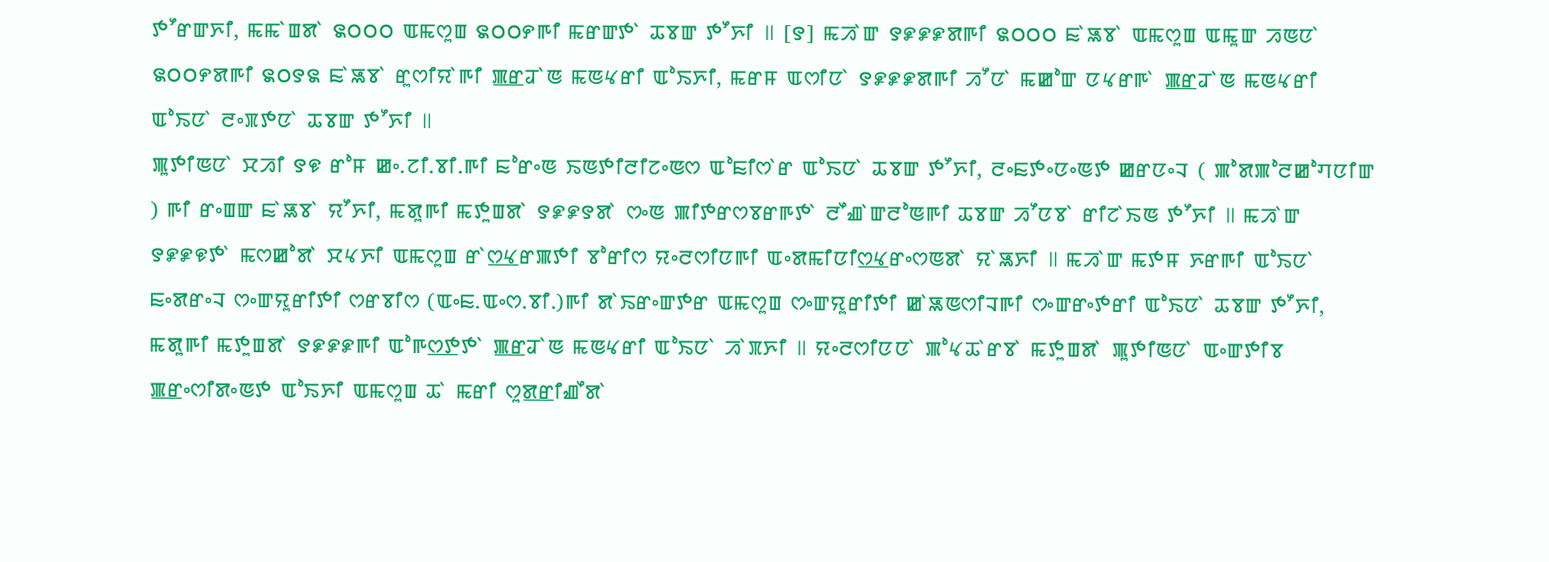ꯇꯧꯔꯛꯈꯤ, ꯃꯃꯥꯡꯗꯥ ꯲꯰꯰꯰ ꯑꯃꯁꯨꯡ ꯲꯰꯰꯸ꯒꯤ ꯃꯔꯛꯇꯥ ꯊꯕꯛ ꯇꯧꯈꯤ ꯫ [꯱] ꯃꯍꯥꯛ ꯱꯹꯹꯹ꯗꯒꯤ ꯲꯰꯰꯰ ꯐꯥꯎꯕꯥ ꯑꯃꯁꯨꯡ ꯑꯃꯨꯛ ꯍꯟꯅꯥ ꯲꯰꯰꯸ꯗꯒꯤ ꯲꯰꯱꯲ ꯐꯥꯎꯕꯥ ꯔꯨꯁꯤꯌꯥꯒꯤ ꯄ꯭ꯔꯙꯥꯟ ꯃꯟꯠꯔꯤ ꯑꯣꯏꯈꯤ, ꯃꯔꯝ ꯑꯁꯤꯅꯥ ꯱꯹꯹꯹ꯗꯒꯤ ꯍꯧꯅꯥ ꯃꯀꯣꯛ ꯅꯠꯔꯒꯥ ꯄ꯭ꯔꯙꯥꯟ ꯃꯟꯠꯔꯤ ꯑꯣꯏꯅꯥ ꯂꯦꯞꯇꯅꯥ ꯊꯕꯛ ꯇꯧꯈꯤ ꯫
ꯄꯨꯇꯤꯟꯅꯥ ꯆꯍꯤ ꯱꯶ ꯔꯣꯝ ꯀꯦ.ꯖꯤ.ꯕꯤ.ꯒꯤ ꯐꯣꯔꯦꯟ ꯏꯟꯇꯤꯂꯤꯖꯦꯟꯁ ꯑꯣꯐꯤꯁꯥꯔ ꯑꯣꯏꯅꯥ ꯊꯕꯛ ꯇꯧꯈꯤ, ꯂꯦꯐꯇꯦꯅꯦꯟꯇ ꯀꯔꯅꯦꯜ ( ꯄꯣꯗꯄꯣꯂꯀꯣꯚꯅꯤꯛ ) ꯒꯤ ꯔꯦꯡꯛ ꯐꯥꯎꯕꯥ ꯌꯧꯈꯤ, ꯃꯗꯨꯒꯤ ꯃꯇꯨꯡꯗꯥ ꯱꯹꯹꯱ꯗꯥ ꯁꯦꯟ ꯄꯤꯇꯔꯁꯕꯔꯒꯇꯥ ꯂꯩꯉꯥꯛꯂꯣꯟꯒꯤ ꯊꯕꯛ ꯍꯧꯅꯕꯥ ꯔꯤꯖꯥꯏꯟ ꯇꯧꯈꯤ ꯫ ꯃꯍꯥꯛ ꯱꯹꯹꯶ꯇꯥ ꯃꯁꯀꯣꯗꯥ ꯆꯠꯈꯤ ꯑꯃꯁꯨꯡ ꯔꯥꯁ꯭ꯠꯔꯄꯇꯤ ꯕꯣꯔꯤꯁ ꯌꯦꯂꯁꯤꯅꯒꯤ ꯑꯦꯗꯃꯤꯅꯤꯁ꯭ꯠꯔꯦꯁꯟꯗꯥ ꯌꯥꯎꯈꯤ ꯫ ꯃꯍꯥꯛ ꯃꯇꯝ ꯈꯔꯒꯤ ꯑꯣꯏꯅꯥ ꯐꯦꯗꯔꯦꯜ ꯁꯦꯛꯌꯨꯔꯤꯇꯤ ꯁꯔꯕꯤꯁ (ꯑꯦꯐ.ꯑꯦꯁ.ꯕꯤ.)ꯒꯤ ꯗꯥꯏꯔꯦꯛꯇꯔ ꯑꯃꯁꯨꯡ ꯁꯦꯛꯌꯨꯔꯤꯇꯤ ꯀꯥꯎꯟꯁꯤꯜꯒꯤ ꯁꯦꯛꯔꯦꯇꯔꯤ ꯑꯣꯏꯅꯥ ꯊꯕꯛ ꯇꯧꯈꯤ, ꯃꯗꯨꯒꯤ ꯃꯇꯨꯡꯗꯥ ꯱꯹꯹꯹ꯒꯤ ꯑꯣꯒꯁ꯭ꯇꯇꯥ ꯄ꯭ꯔꯙꯥꯟ ꯃꯟꯠꯔꯤ ꯑꯣꯏꯅꯥ ꯍꯥꯞꯈꯤ ꯫ ꯌꯦꯂꯁꯤꯅꯅꯥ ꯄꯣꯠꯊꯥꯔꯕꯥ ꯃꯇꯨꯡꯗꯥ ꯄꯨꯇꯤꯟꯅꯥ ꯑꯦꯛꯇꯤꯕ ꯄ꯭ꯔꯦꯁꯤꯗꯦꯟꯇ ꯑꯣꯏꯈꯤ ꯑꯃꯁꯨꯡ ꯊꯥ ꯃꯔꯤ ꯁꯨꯗ꯭ꯔꯤꯉꯩꯗꯥ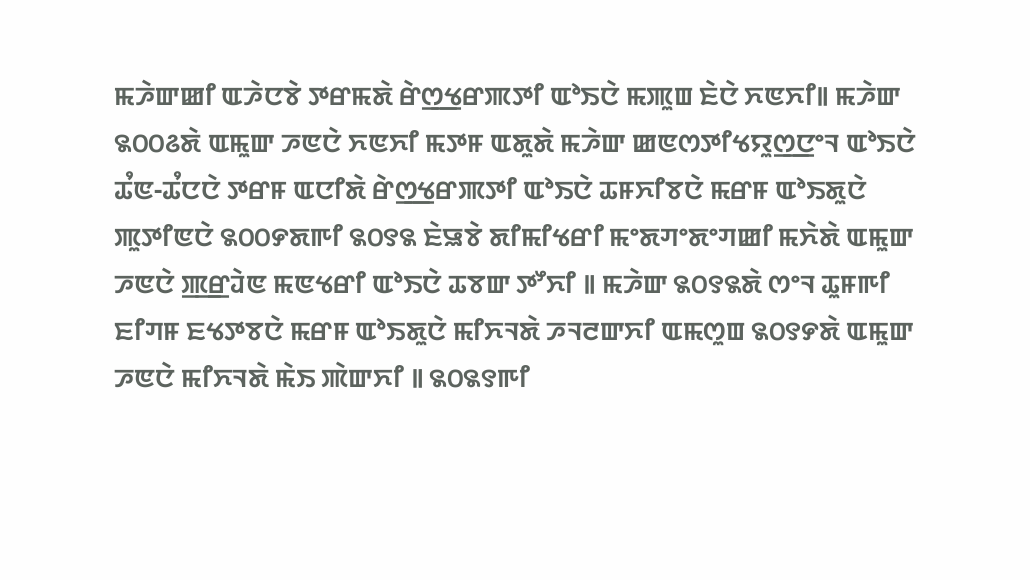ꯃꯍꯥꯛꯀꯤ ꯑꯍꯥꯅꯕꯥ ꯇꯔꯃꯗꯥ ꯔꯥꯁ꯭ꯠꯔꯄꯇꯤ ꯑꯣꯏꯅꯥ ꯃꯄꯨꯡ ꯐꯥꯅꯥ ꯈꯟꯈꯤ꯫ ꯃꯍꯥꯛ ꯲꯰꯰꯴ꯗꯥ ꯑꯃꯨꯛ ꯍꯟꯅꯥ ꯈꯟꯈꯤ ꯃꯇꯝ ꯑꯗꯨꯗꯥ ꯃꯍꯥꯛ ꯀꯟꯁꯇꯤꯠꯌꯨꯁ꯭ꯅꯦꯜ ꯑꯣꯏꯅꯥ ꯊꯪꯟ-ꯊꯪꯅꯅꯥ ꯇꯔꯝ ꯑꯅꯤꯗꯥ ꯔꯥꯁ꯭ꯠꯔꯄꯇꯤ ꯑꯣꯏꯅꯥ ꯊꯝꯈꯤꯕꯅꯥ ꯃꯔꯝ ꯑꯣꯏꯗꯨꯅꯥ ꯄꯨꯇꯤꯟꯅꯥ ꯲꯰꯰꯸ꯗꯒꯤ ꯲꯰꯱꯲ ꯐꯥꯎꯕꯥ ꯗꯤꯃꯤꯠꯔꯤ ꯃꯦꯗꯚꯦꯗꯦꯚꯀꯤ ꯃꯈꯥꯗꯥ ꯑꯃꯨꯛ ꯍꯟꯅꯥ ꯄ꯭ꯔꯙꯥꯟ ꯃꯟꯠꯔꯤ ꯑꯣꯏꯅꯥ ꯊꯕꯛ ꯇꯧꯈꯤ ꯫ ꯃꯍꯥꯛ ꯲꯰꯱꯲ꯗꯥ ꯁꯦꯜ ꯊꯨꯝꯒꯤ ꯐꯤꯚꯝ ꯐꯠꯇꯕꯅꯥ ꯃꯔꯝ ꯑꯣꯏꯗꯨꯅꯥ ꯃꯤꯈꯜꯗꯥ ꯍꯜꯂꯛꯈꯤ ꯑꯃꯁꯨꯡ ꯲꯰꯱꯸ꯗꯥ ꯑꯃꯨꯛ ꯍꯟꯅꯥ ꯃꯤꯈꯜꯗꯥ ꯃꯥꯏ ꯄꯥꯛꯈꯤ ꯫ ꯲꯰꯲꯱ꯒꯤ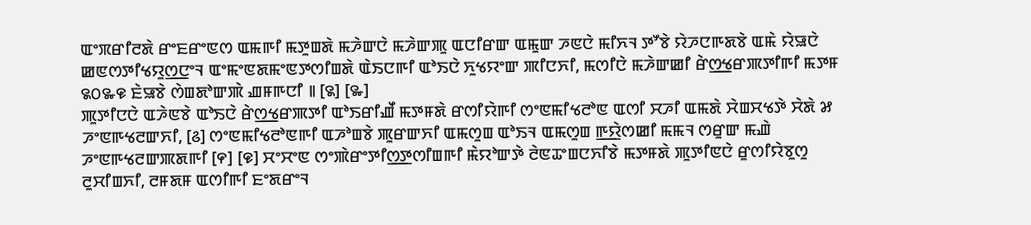ꯑꯦꯞꯔꯤꯂꯗꯥ ꯔꯦꯐꯔꯦꯟꯁ ꯑꯃꯒꯤ ꯃꯇꯨꯡꯗꯥ ꯃꯍꯥꯛꯅꯥ ꯃꯍꯥꯛꯄꯨ ꯑꯅꯤꯔꯛ ꯑꯃꯨꯛ ꯍꯟꯅꯥ ꯃꯤꯈꯜ ꯇꯧꯕꯥ ꯌꯥꯍꯅꯒꯗꯕꯥ ꯑꯃꯥ ꯌꯥꯎꯅꯥ ꯀꯟꯁꯇꯤꯠꯌꯨꯁ꯭ꯅꯦꯜ ꯑꯦꯃꯦꯟꯗꯃꯦꯟꯇꯁꯤꯡꯗꯥ ꯑꯥꯏꯅꯒꯤ ꯑꯣꯏꯅꯥ ꯈꯨꯠꯌꯦꯛ ꯄꯤꯅꯈꯤ, ꯃꯁꯤꯅꯥ ꯃꯍꯥꯛꯀꯤ ꯔꯥꯁ꯭ꯠꯔꯄꯇꯤꯒꯤ ꯃꯇꯝ ꯲꯰꯳꯶ ꯐꯥꯎꯕꯥ ꯁꯥꯡꯗꯣꯛꯄꯥ ꯉꯝꯒꯅꯤ ꯫ [꯲] [꯳]
ꯄꯨꯇꯤꯅꯅꯥ ꯑꯍꯥꯟꯕꯥ ꯑꯣꯏꯅꯥ ꯔꯥꯁ꯭ꯠꯔꯄꯇꯤ ꯑꯣꯏꯔꯤꯉꯩ ꯃꯇꯝꯗꯥ ꯔꯁꯤꯌꯥꯒꯤ ꯁꯦꯟꯃꯤꯠꯂꯣꯟ ꯑꯁꯤ ꯆꯍꯤ ꯑꯃꯗꯥ ꯆꯥꯡꯆꯠꯇꯥ ꯆꯥꯗꯥ ꯷ ꯍꯦꯟꯒꯠꯂꯛꯈꯤ, [꯴] ꯁꯦꯟꯃꯤꯠꯂꯣꯟꯒꯤ ꯑꯍꯣꯡꯕꯥ ꯄꯨꯔꯛꯈꯤ ꯑꯃꯁꯨꯡ ꯑꯣꯏꯜ ꯑꯃꯁꯨꯡ ꯒ꯭ꯌꯥꯁꯀꯤ ꯃꯃꯜ ꯁꯔꯨꯛ ꯃꯉꯥ ꯍꯦꯟꯒꯠꯂꯛꯄꯗꯒꯤ [꯵] [꯶] ꯆꯦꯆꯦꯟ ꯁꯦꯄꯥꯔꯦꯇꯤꯁ꯭ꯇꯁꯤꯡꯒꯤ ꯃꯥꯌꯣꯛꯇꯥ ꯂꯥꯟꯊꯦꯡꯅꯈꯤꯕꯥ ꯃꯇꯝꯗꯥ ꯄꯨꯇꯤꯟꯅꯥ ꯔꯨꯁꯤꯌꯥꯕꯨꯁꯨ ꯂꯨꯆꯤꯡꯈꯤ, ꯂꯝꯗꯝ ꯑꯁꯤꯒꯤ ꯐꯦꯗꯔꯦꯜ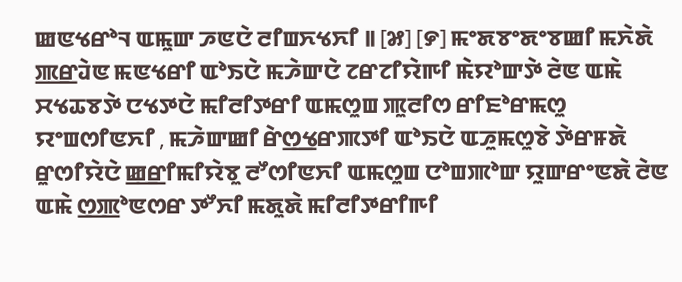ꯀꯟꯠꯔꯣꯜ ꯑꯃꯨꯛ ꯍꯟꯅꯥ ꯂꯤꯡꯈꯠꯈꯤ ꯫ [꯷] [꯸] ꯃꯦꯗꯕꯦꯗꯦꯕꯀꯤ ꯃꯈꯥꯗꯥ ꯄ꯭ꯔꯙꯥꯟ ꯃꯟꯠꯔꯤ ꯑꯣꯏꯅꯥ ꯃꯍꯥꯛꯅꯥ ꯖꯔꯖꯤꯌꯥꯒꯤ ꯃꯥꯌꯣꯛꯇꯥ ꯂꯥꯟ ꯑꯃꯥ ꯆꯠꯊꯕꯇꯥ ꯅꯠꯇꯅꯥ ꯃꯤꯂꯤꯇꯔꯤ ꯑꯃꯁꯨꯡ ꯄꯨꯂꯤꯁ ꯔꯤꯐꯣꯔꯃꯁꯨ ꯌꯦꯡꯁꯤꯟꯈꯤ , ꯃꯍꯥꯛꯀꯤ ꯔꯥꯁ꯭ꯠꯔꯄꯇꯤ ꯑꯣꯏꯅꯥ ꯑꯍꯨꯃꯁꯨꯕꯥ ꯇꯥꯔꯝꯗꯥ ꯔꯨꯁꯤꯌꯥꯅꯥ ꯀ꯭ꯔꯤꯃꯤꯌꯥꯕꯨ ꯂꯧꯁꯤꯟꯈꯤ ꯑꯃꯁꯨꯡ ꯅꯣꯡꯄꯣꯛ ꯌꯨꯛꯔꯦꯟꯗꯥ ꯂꯥꯟ ꯑꯃꯥ ꯁ꯭ꯄꯣꯟꯁꯔ ꯇꯧꯈꯤ ꯃꯗꯨꯗꯥ ꯃꯤꯂꯤꯇꯔꯤꯒꯤ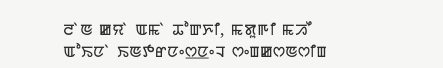ꯂꯥꯟ ꯀꯌꯥ ꯑꯃꯥ ꯊꯣꯛꯈꯤ, ꯃꯗꯨꯒꯤ ꯃꯍꯩ ꯑꯣꯏꯅꯥ ꯏꯟꯇꯔꯅꯦꯁ꯭ꯅꯦꯜ ꯁꯦꯡꯀꯁꯟꯁꯤꯡ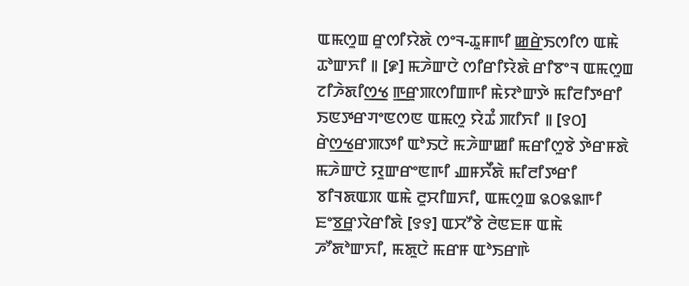ꯑꯃꯁꯨꯡ ꯔꯨꯁꯤꯌꯥꯗꯥ ꯁꯦꯜ-ꯊꯨꯝꯒꯤ ꯀ꯭ꯔꯥꯏꯁꯤꯁ ꯑꯃꯥ ꯊꯣꯛꯈꯤ ꯫ [꯹] ꯃꯍꯥꯛꯅꯥ ꯁꯤꯔꯤꯌꯥꯗꯥ ꯔꯤꯕꯦꯜ ꯑꯃꯁꯨꯡ ꯖꯤꯍꯥꯗꯤꯁ꯭ꯠ ꯒ꯭ꯔꯨꯄꯁꯤꯡꯒꯤ ꯃꯥꯌꯣꯛꯇꯥ ꯃꯤꯂꯤꯇꯔꯤ ꯏꯟꯇꯔꯚꯦꯟꯁꯟ ꯑꯃꯁꯨ ꯌꯥꯊꯪ ꯄꯤꯈꯤ ꯫ [꯱꯰] ꯔꯥꯁ꯭ꯠꯔꯄꯇꯤ ꯑꯣꯏꯅꯥ ꯃꯍꯥꯛꯀꯤ ꯃꯔꯤꯁꯨꯕꯥ ꯇꯥꯔꯝꯗꯥ ꯃꯍꯥꯛꯅꯥ ꯌꯨꯛꯔꯦꯟꯒꯤ ꯉꯝꯈꯩꯗꯥ ꯃꯤꯂꯤꯇꯔꯤ ꯕꯤꯜꯗꯑꯞ ꯑꯃꯥ ꯂꯨꯆꯤꯡꯈꯤ, ꯑꯃꯁꯨꯡ ꯲꯰꯲꯲ꯒꯤ ꯐꯦꯕ꯭ꯔꯨꯋꯥꯔꯤꯗꯥ [꯱꯱] ꯑꯆꯧꯕꯥ ꯂꯥꯟꯐꯝ ꯑꯃꯥ ꯍꯧꯗꯣꯛꯈꯤ, ꯃꯗꯨꯅꯥ ꯃꯔꯝ ꯑꯣꯏꯔꯒꯥ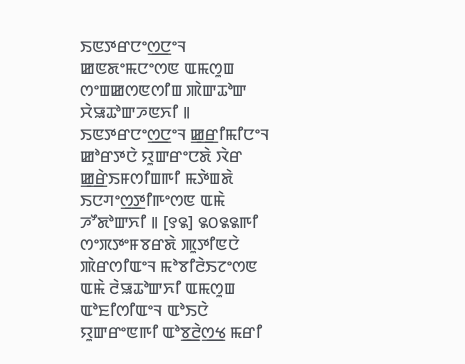ꯏꯟꯇꯔꯅꯦꯁ꯭ꯅꯦꯜ ꯀꯟꯗꯦꯃꯅꯦꯁꯟ ꯑꯃꯁꯨꯡ ꯁꯦꯡꯀꯁꯟꯁꯤꯡ ꯄꯥꯛꯊꯣꯛ ꯆꯥꯎꯊꯣꯛꯍꯟꯈꯤ ꯫ ꯏꯟꯇꯔꯅꯦꯁ꯭ꯅꯦꯜ ꯀ꯭ꯔꯤꯃꯤꯅꯦꯜ ꯀꯣꯔꯇꯅꯥ ꯌꯨꯛꯔꯦꯅꯗꯥ ꯋꯥꯔ ꯀ꯭ꯔꯥꯏꯝꯁꯤꯡꯒꯤ ꯃꯇꯥꯡꯗꯥ ꯏꯅꯚꯦꯁ꯭ꯇꯤꯒꯦꯁꯟ ꯑꯃꯥ ꯍꯧꯗꯣꯛꯈꯤ ꯫ [꯱꯲] ꯲꯰꯲꯲ꯒꯤ ꯁꯦꯞꯇꯦꯝꯕꯔꯗꯥ ꯄꯨꯇꯤꯟꯅꯥ ꯄꯥꯔꯁꯤꯑꯦꯜ ꯃꯣꯕꯤꯂꯥꯏꯖꯦꯁꯟ ꯑꯃꯥ ꯂꯥꯎꯊꯣꯛꯈꯤ ꯑꯃꯁꯨꯡ ꯑꯣꯐꯤꯁꯤꯑꯦꯜ ꯑꯣꯏꯅꯥ ꯌꯨꯛꯔꯦꯟꯒꯤ ꯑꯣꯕ꯭ꯂꯥꯁ꯭ꯠ ꯃꯔꯤ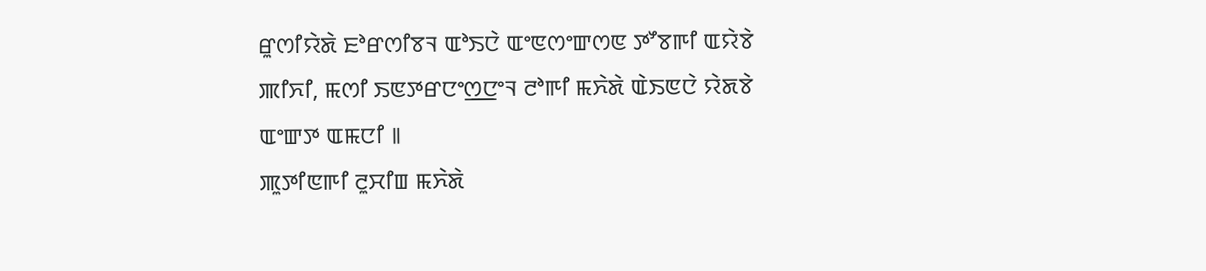ꯔꯨꯁꯤꯌꯥꯗꯥ ꯐꯣꯔꯁꯤꯕꯜ ꯑꯣꯏꯅꯥ ꯑꯦꯟꯁꯦꯛꯁꯟ ꯇꯧꯕꯒꯤ ꯑꯌꯥꯕꯥ ꯄꯤꯈꯤ, ꯃꯁꯤ ꯏꯟꯇꯔꯅꯦꯁ꯭ꯅꯦꯜ ꯂꯣꯒꯤ ꯃꯈꯥꯗꯥ ꯑꯥꯏꯟꯅꯥ ꯌꯥꯗꯕꯥ ꯑꯦꯛꯇ ꯑꯃꯅꯤ ꯫
ꯄꯨꯇꯤꯟꯒꯤ ꯂꯨꯆꯤꯡ ꯃꯈꯥꯗꯥ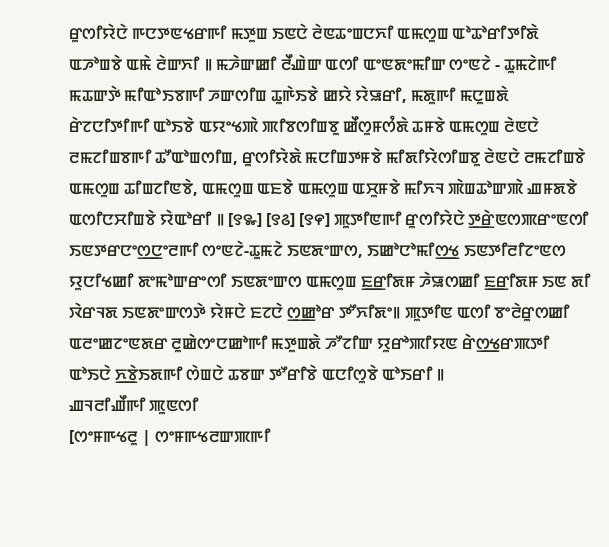ꯔꯨꯁꯤꯌꯥꯅꯥ ꯒꯅꯇꯟꯠꯔꯒꯤ ꯃꯇꯨꯡ ꯏꯟꯅꯥ ꯂꯥꯟꯊꯦꯡꯅꯈꯤ ꯑꯃꯁꯨꯡ ꯑꯣꯊꯣꯔꯤꯇꯤꯗꯥ ꯑꯍꯣꯡꯕꯥ ꯑꯃꯥ ꯂꯥꯛꯈꯤ ꯫ ꯃꯍꯥꯛꯀꯤ ꯂꯩꯉꯥꯛ ꯑꯁꯤ ꯑꯦꯟꯗꯦꯃꯤꯛ ꯁꯦꯟꯖꯥ - ꯊꯨꯃꯖꯥꯒꯤ ꯃꯊꯛꯇꯥ ꯃꯤꯑꯣꯏꯕꯒꯤ ꯍꯛꯁꯤꯡ ꯊꯨꯒꯥꯏꯕꯥ ꯀꯌꯥ ꯌꯥꯎꯔꯤ, ꯃꯗꯨꯒꯤ ꯃꯅꯨꯡꯗꯥ ꯔꯥꯖꯅꯤꯇꯤꯒꯤ ꯑꯣꯏꯕꯥ ꯑꯌꯦꯠꯄꯥ ꯄꯤꯕꯁꯤꯡꯕꯨ ꯀꯩꯁꯨꯝꯁꯪꯗꯥ ꯊꯝꯕꯥ ꯑꯃꯁꯨꯡ ꯂꯥꯟꯅꯥ ꯂꯃꯖꯤꯡꯕꯒꯤ ꯊꯧꯑꯣꯡꯁꯤꯡ, ꯔꯨꯁꯤꯌꯥꯗꯥ ꯃꯅꯤꯡꯇꯝꯕꯥ ꯃꯤꯗꯤꯌꯥꯁꯤꯡꯕꯨ ꯂꯥꯟꯅꯥ ꯂꯃꯖꯤꯡꯕꯥ ꯑꯃꯁꯨꯡ ꯊꯤꯡꯖꯤꯟꯕꯥ, ꯑꯃꯁꯨꯡ ꯑꯐꯕꯥ ꯑꯃꯁꯨꯡ ꯑꯆꯨꯝꯕꯥ ꯃꯤꯈꯜ ꯄꯥꯡꯊꯣꯛꯄꯥ ꯉꯝꯗꯕꯥ ꯑꯁꯤꯅꯆꯤꯡꯕꯥ ꯌꯥꯑꯣꯔꯤ ꯫ [꯱꯳] [꯱꯴] [꯱꯵] ꯄꯨꯇꯤꯟꯒꯤ ꯔꯨꯁꯤꯌꯥꯅꯥ ꯇ꯭ꯔꯥꯟꯁꯄꯔꯦꯟꯁꯤ ꯏꯟꯇꯔꯅꯦꯁ꯭ꯅꯦꯂꯒꯤ ꯁꯦꯟꯖꯥ-ꯊꯨꯃꯖꯥ ꯏꯟꯗꯦꯛꯁ, ꯏꯀꯣꯅꯣꯃꯤꯁ꯭ꯠ ꯏꯟꯇꯤꯂꯤꯖꯦꯟꯁ ꯌꯨꯅꯤꯠꯀꯤ ꯗꯦꯃꯣꯛꯔꯦꯁꯤ ꯏꯟꯗꯦꯛꯁ ꯑꯃꯁꯨꯡ ꯐ꯭ꯔꯤꯗꯝ ꯍꯥꯎꯁꯀꯤ ꯐ꯭ꯔꯤꯗꯝ ꯏꯟ ꯗꯤ ꯋꯥꯔꯜꯗ ꯏꯟꯗꯦꯛꯁꯇꯥ ꯌꯥꯝꯅꯥ ꯐꯖꯅꯥ ꯁ꯭ꯀꯣꯔ ꯇꯧꯈꯤꯗꯦ꯫ ꯄꯨꯇꯤꯟ ꯑꯁꯤ ꯕꯦꯂꯥꯔꯨꯁꯀꯤ ꯑꯂꯦꯀꯖꯦꯟꯗꯔ ꯂꯨꯀꯥꯁꯦꯅꯀꯣꯒꯤ ꯃꯇꯨꯡꯗꯥ ꯍꯧꯖꯤꯛ ꯌꯨꯔꯣꯄꯤꯌꯟ ꯔꯥꯁ꯭ꯠꯔꯄꯇꯤ ꯑꯣꯏꯅꯥ ꯈ꯭ꯕꯥꯏꯗꯒꯤ ꯁꯥꯡꯅꯥ ꯊꯕꯛ ꯇꯧꯔꯤꯕꯥ ꯑꯅꯤꯁꯨꯕꯥ ꯑꯣꯏꯔꯤ ꯫
ꯉꯜꯂꯤꯉꯩꯒꯤ ꯄꯨꯟꯁꯤ
[ꯁꯦꯝꯒꯠꯂꯨ | ꯁꯦꯝꯒꯠꯂꯛꯄꯒꯤ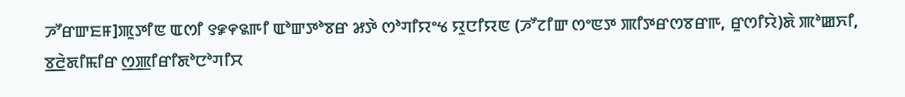ꯍꯧꯔꯛꯐꯝ]ꯄꯨꯇꯤꯟ ꯑꯁꯤ ꯱꯹꯵꯲ꯒꯤ ꯑꯣꯛꯇꯣꯕꯔ ꯷ꯇꯥ ꯁꯣꯚꯤꯌꯦꯠ ꯌꯨꯅꯤꯌꯟ (ꯍꯧꯖꯤꯛ ꯁꯦꯟꯇ ꯄꯤꯇꯔꯁꯕꯔꯒ, ꯔꯨꯁꯤꯌꯥ)ꯗꯥ ꯄꯣꯀꯈꯤ, ꯕ꯭ꯂꯥꯗꯤꯃꯤꯔ ꯁ꯭ꯄꯤꯔꯤꯗꯣꯅꯣꯚꯤꯆ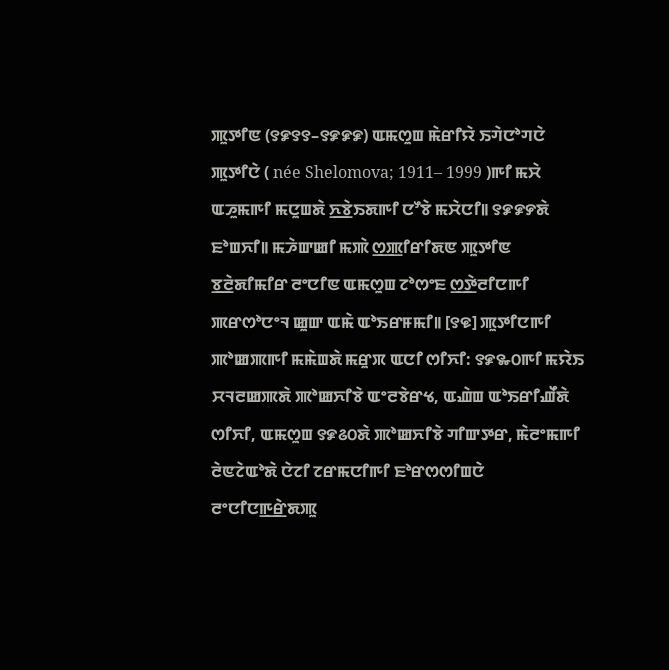ꯄꯨꯇꯤꯟ (꯱꯹꯱꯱–꯱꯹꯹꯹) ꯑꯃꯁꯨꯡ ꯃꯥꯔꯤꯌꯥ ꯏꯚꯥꯅꯣꯚꯅꯥ ꯄꯨꯇꯤꯅꯥ ( née Shelomova; 1911– 1999 )ꯒꯤ ꯃꯆꯥ ꯑꯍꯨꯃꯒꯤ ꯃꯅꯨꯡꯗꯥ ꯈ꯭ꯕꯥꯏꯗꯒꯤ ꯅꯧꯕꯥ ꯃꯆꯥꯅꯤ꯫ ꯱꯹꯹꯸ꯗꯥ ꯐꯣꯡꯈꯤ꯫ ꯃꯍꯥꯛꯀꯤ ꯃꯄꯥ ꯁ꯭ꯄꯤꯔꯤꯗꯟ ꯄꯨꯇꯤꯟ ꯕ꯭ꯂꯥꯗꯤꯃꯤꯔ ꯂꯦꯅꯤꯟ ꯑꯃꯁꯨꯡ ꯖꯣꯁꯦꯐ ꯁ꯭ꯇꯥꯂꯤꯅꯒꯤ ꯄꯔꯁꯣꯅꯦꯜ ꯀꯨꯛ ꯑꯃꯥ ꯑꯣꯏꯔꯝꯃꯤ꯫ [꯱꯶] ꯄꯨꯇꯤꯅꯒꯤ ꯄꯣꯀꯄꯒꯤ ꯃꯃꯥꯡꯗꯥ ꯃꯔꯨꯞ ꯑꯅꯤ ꯁꯤꯈꯤ: ꯱꯹꯳꯰ꯒꯤ ꯃꯌꯥꯏ ꯆꯜꯂꯀꯄꯗꯥ ꯄꯣꯀꯈꯤꯕꯥ ꯑꯦꯂꯕꯥꯔꯠ, ꯑꯉꯥꯡ ꯑꯣꯏꯔꯤꯉꯩꯗꯥ ꯁꯤꯈꯤ, ꯑꯃꯁꯨꯡ ꯱꯹꯴꯰ꯗꯥ ꯄꯣꯀꯈꯤꯕꯥ ꯚꯤꯛꯇꯔ, ꯃꯥꯂꯦꯃꯒꯤ ꯂꯥꯟꯖꯥꯑꯣꯗꯥ ꯅꯥꯖꯤ ꯖꯔꯃꯅꯤꯒꯤ ꯐꯣꯔꯁꯁꯤꯡꯅꯥ ꯂꯦꯅꯤꯅꯒ꯭ꯔꯥꯗꯄꯨ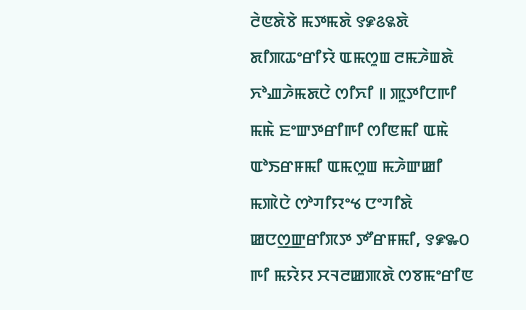ꯂꯥꯟꯗꯥꯕꯥ ꯃꯇꯃꯗꯥ ꯱꯹꯴꯲ꯗꯥ ꯗꯤꯄꯊꯦꯔꯤꯌꯥ ꯑꯃꯁꯨꯡ ꯂꯃꯍꯥꯡꯗꯥ ꯈꯣꯉꯍꯥꯃꯗꯅꯥ ꯁꯤꯈꯤ ꯫ ꯄꯨꯇꯤꯅꯒꯤ ꯃꯃꯥ ꯐꯦꯛꯇꯔꯤꯒꯤ ꯁꯤꯟꯃꯤ ꯑꯃꯥ ꯑꯣꯏꯔꯝꯃꯤ ꯑꯃꯁꯨꯡ ꯃꯍꯥꯛꯀꯤ ꯃꯄꯥꯅꯥ ꯁꯣꯚꯤꯌꯦꯠ ꯅꯦꯚꯤꯗꯥ ꯀꯅꯁ꯭ꯛꯔꯤꯞꯇ ꯇꯧꯔꯝꯃꯤ, ꯱꯹꯳꯰ ꯒꯤ ꯃꯌꯥꯌ ꯆꯜꯂꯀꯄꯗꯥ ꯁꯕꯃꯦꯔꯤꯟ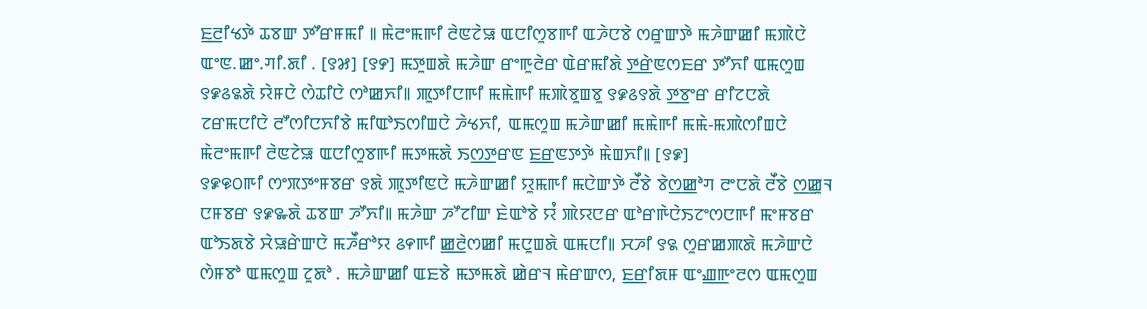ꯐ꯭ꯂꯤꯠꯇꯥ ꯊꯕꯛ ꯇꯧꯔꯝꯃꯤ ꯫ ꯃꯥꯂꯦꯃꯒꯤ ꯂꯥꯟꯖꯥꯎ ꯑꯅꯤꯁꯨꯕꯒꯤ ꯑꯍꯥꯅꯕꯥ ꯁꯔꯨꯛꯇꯥ ꯃꯍꯥꯛꯀꯤ ꯃꯄꯥꯅꯥ ꯑꯦꯟ.ꯀꯦ.ꯚꯤ.ꯗꯤ . [꯱꯷] [꯱꯸] ꯃꯇꯨꯡꯗꯥ ꯃꯍꯥꯛ ꯔꯦꯒꯨꯂꯥꯔ ꯑꯥꯔꯃꯤꯗꯥ ꯇ꯭ꯔꯥꯟꯁꯐꯔ ꯇꯧꯈꯤ ꯑꯃꯁꯨꯡ ꯱꯹꯴꯲ꯗꯥ ꯌꯥꯝꯅꯥ ꯁꯥꯊꯤꯅꯥ ꯁꯣꯀꯈꯤ꯫ ꯄꯨꯇꯤꯅꯒꯤ ꯃꯃꯥꯒꯤ ꯃꯄꯥꯕꯨꯡꯕꯨ ꯱꯹꯴꯱ꯗꯥ ꯇ꯭ꯕꯦꯔ ꯔꯤꯖꯅꯗꯥ ꯖꯔꯃꯅꯤꯅꯥ ꯂꯧꯁꯤꯅꯈꯤꯕꯥ ꯃꯤꯑꯣꯏꯁꯤꯡꯅꯥ ꯍꯥꯠꯈꯤ, ꯑꯃꯁꯨꯡ ꯃꯍꯥꯛꯀꯤ ꯃꯃꯥꯒꯤ ꯃꯃꯥ-ꯃꯄꯥꯁꯤꯡꯅꯥ ꯃꯥꯂꯦꯃꯒꯤ ꯂꯥꯟꯖꯥꯎ ꯑꯅꯤꯁꯨꯕꯒꯤ ꯃꯇꯃꯗꯥ ꯏꯁ꯭ꯇꯔꯟ ꯐ꯭ꯔꯟꯇꯇꯥ ꯃꯥꯡꯈꯤ꯫ [꯱꯹]
꯱꯹꯶꯰ꯒꯤ ꯁꯦꯞꯇꯦꯝꯕꯔ ꯱ꯗꯥ ꯄꯨꯇꯤꯟꯅꯥ ꯃꯍꯥꯛꯀꯤ ꯌꯨꯃꯒꯤ ꯃꯅꯥꯛꯇꯥ ꯂꯩꯕꯥ ꯕꯥꯁ꯭ꯀꯣꯚ ꯂꯦꯅꯗꯥ ꯂꯩꯕꯥ ꯁ꯭ꯀꯨꯜ ꯅꯝꯕꯔ ꯱꯹꯳ꯗꯥ ꯊꯕꯛ ꯍꯧꯈꯤ꯫ ꯃꯍꯥꯛ ꯍꯧꯖꯤꯛ ꯐꯥꯑꯣꯕꯥ ꯌꯪ ꯄꯥꯌꯅꯔ ꯑꯣꯔꯒꯥꯅꯥꯏꯖꯦꯁꯅꯒꯤ ꯃꯦꯝꯕꯔ ꯑꯣꯏꯗꯕꯥ ꯆꯥꯎꯔꯥꯛꯅꯥ ꯃꯍꯩꯔꯣꯌ ꯴꯵ꯒꯤ ꯀ꯭ꯂꯥꯁꯀꯤ ꯃꯅꯨꯡꯗꯥ ꯑꯃꯅꯤ꯫ ꯆꯍꯤ ꯱꯲ ꯁꯨꯔꯀꯄꯗꯥ ꯃꯍꯥꯛꯅꯥ ꯁꯥꯝꯕꯣ ꯑꯃꯁꯨꯡ ꯖꯨꯗꯣ . ꯃꯍꯥꯛꯀꯤ ꯑꯐꯕꯥ ꯃꯇꯃꯗꯥ ꯀꯥꯔꯜ ꯃꯥꯔꯛꯁ, ꯐ꯭ꯔꯤꯗꯝ ꯑꯦꯉ꯭ꯒꯦꯂꯁ ꯑꯃꯁꯨꯡ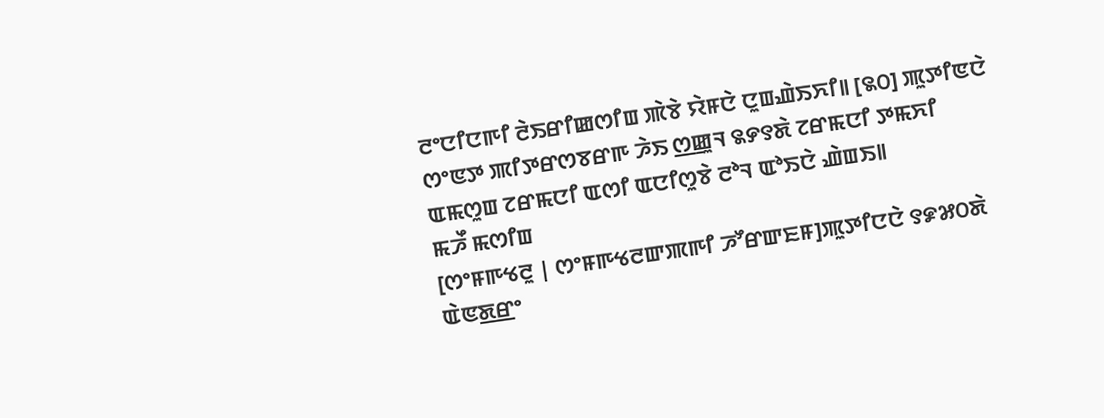ꯂꯦꯅꯤꯅꯒꯤ ꯂꯥꯏꯔꯤꯀꯁꯤꯡ ꯄꯥꯕꯥ ꯌꯥꯝꯅꯥ ꯅꯨꯡꯉꯥꯏꯈꯤ꯫ [꯲꯰] ꯄꯨꯇꯤꯟꯅꯥ ꯁꯦꯟꯇ ꯄꯤꯇꯔꯁꯕꯔꯒ ꯍꯥꯏ ꯁ꯭ꯀꯨꯜ ꯲꯸꯱ꯗꯥ ꯖꯔꯃꯅꯤ ꯇꯃꯈꯤ ꯑꯃꯁꯨꯡ ꯖꯔꯃꯅꯤ ꯑꯁꯤ ꯑꯅꯤꯁꯨꯕꯥ ꯂꯣꯜ ꯑꯣꯏꯅꯥ ꯉꯥꯡꯏ꯫
ꯃꯍꯩ ꯃꯁꯤꯡ
[ꯁꯦꯝꯒꯠꯂꯨ | ꯁꯦꯝꯒꯠꯂꯛꯄꯒꯤ ꯍꯧꯔꯛꯐꯝ]ꯄꯨꯇꯤꯅꯅꯥ ꯱꯹꯷꯰ꯗꯥ ꯑꯥꯟꯗ꯭ꯔꯦ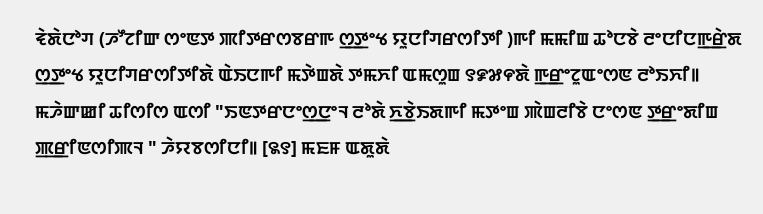ꯓꯥꯗꯥꯅꯣꯚ (ꯍꯧꯖꯤꯛ ꯁꯦꯟꯇ ꯄꯤꯇꯔꯁꯕꯔꯒ ꯁ꯭ꯇꯦꯠ ꯌꯨꯅꯤꯚꯔꯁꯤꯇꯤ )ꯒꯤ ꯃꯃꯤꯡ ꯊꯣꯅꯕꯥ ꯂꯦꯅꯤꯅꯒ꯭ꯔꯥꯗ ꯁ꯭ꯇꯦꯠ ꯌꯨꯅꯤꯚꯔꯁꯤꯇꯤꯗꯥ ꯑꯥꯏꯅꯒꯤ ꯃꯇꯥꯡꯗꯥ ꯇꯃꯈꯤ ꯑꯃꯁꯨꯡ ꯱꯹꯷꯵ꯗꯥ ꯒ꯭ꯔꯦꯖꯨꯑꯦꯁꯟ ꯂꯣꯏꯈꯤ꯫ ꯃꯍꯥꯛꯀꯤ ꯊꯤꯁꯤꯁ ꯑꯁꯤ "ꯏꯟꯇꯔꯅꯦꯁ꯭ꯅꯦꯜ ꯂꯣꯗꯥ ꯈ꯭ꯕꯥꯏꯗꯒꯤ ꯃꯇꯦꯡ ꯄꯥꯡꯂꯤꯕꯥ ꯅꯦꯁꯟ ꯇ꯭ꯔꯦꯗꯤꯡ ꯄ꯭ꯔꯤꯟꯁꯤꯄꯜ " ꯍꯥꯌꯕꯁꯤꯅꯤ꯫ [꯲꯱] ꯃꯐꯝ ꯑꯗꯨꯗꯥ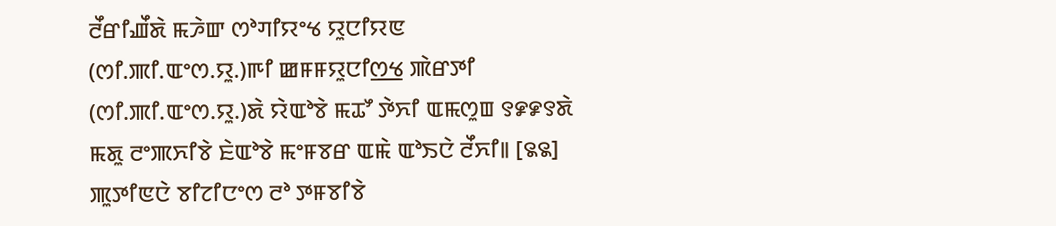ꯂꯩꯔꯤꯉꯩꯗꯥ ꯃꯍꯥꯛ ꯁꯣꯚꯤꯌꯦꯠ ꯌꯨꯅꯤꯌꯟ (ꯁꯤ.ꯄꯤ.ꯑꯦꯁ.ꯌꯨ.)ꯒꯤ ꯀꯝꯝꯌꯨꯅꯤꯁ꯭ꯠ ꯄꯥꯔꯇꯤ (ꯁꯤ.ꯄꯤ.ꯑꯦꯁ.ꯌꯨ.)ꯗꯥ ꯌꯥꯑꯣꯕꯥ ꯃꯊꯧ ꯇꯥꯈꯤ ꯑꯃꯁꯨꯡ ꯱꯹꯹꯱ꯗꯥ ꯃꯗꯨ ꯂꯦꯄꯈꯤꯕꯥ ꯐꯥꯑꯣꯕꯥ ꯃꯦꯝꯕꯔ ꯑꯃꯥ ꯑꯣꯏꯅꯥ ꯂꯩꯈꯤ꯫ [꯲꯲]
ꯄꯨꯇꯤꯟꯅꯥ ꯕꯤꯖꯤꯅꯦꯁ ꯂꯣ ꯇꯝꯕꯤꯕꯥ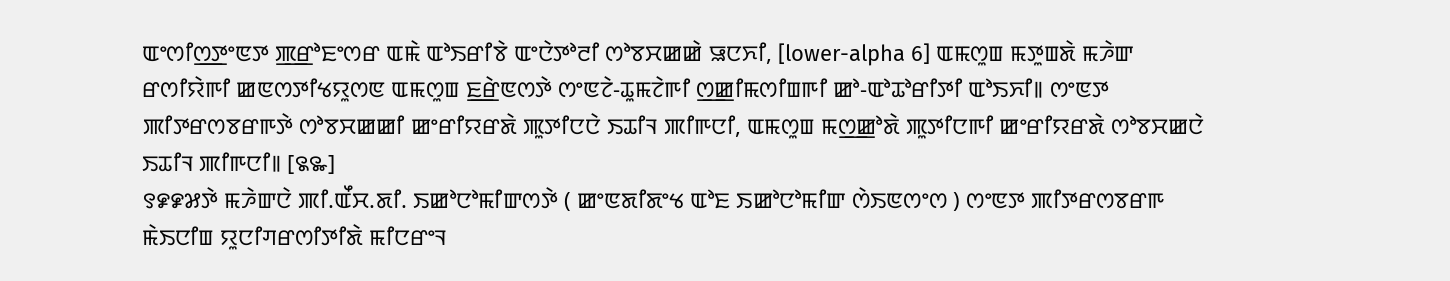ꯑꯦꯁꯤꯁ꯭ꯇꯦꯟꯇ ꯄ꯭ꯔꯣꯐꯦꯁꯔ ꯑꯃꯥ ꯑꯣꯏꯔꯤꯕꯥ ꯑꯦꯅꯥꯇꯣꯂꯤ ꯁꯣꯕꯆꯀꯀꯥ ꯎꯅꯈꯤ, [lower-alpha 6] ꯑꯃꯁꯨꯡ ꯃꯇꯨꯡꯗꯥ ꯃꯍꯥꯛ ꯔꯁꯤꯌꯥꯒꯤ ꯀꯟꯁꯇꯤꯠꯌꯨꯁꯟ ꯑꯃꯁꯨꯡ ꯐ꯭ꯔꯥꯟꯁꯇꯥ ꯁꯦꯟꯖꯥ-ꯊꯨꯃꯖꯥꯒꯤ ꯁ꯭ꯀꯤꯃꯁꯤꯡꯒꯤ ꯀꯣ-ꯑꯣꯊꯣꯔꯤꯇꯤ ꯑꯣꯏꯈꯤ꯫ ꯁꯦꯟꯇ ꯄꯤꯇꯔꯁꯕꯔꯒꯇꯥ ꯁꯣꯕꯆꯀꯀꯤ ꯀꯦꯔꯤꯌꯔꯗꯥ ꯄꯨꯇꯤꯅꯅꯥ ꯏꯊꯤꯜ ꯄꯤꯒꯅꯤ, ꯑꯃꯁꯨꯡ ꯃꯁ꯭ꯀꯣꯗꯥ ꯄꯨꯇꯤꯅꯒꯤ ꯀꯦꯔꯤꯌꯔꯗꯥ ꯁꯣꯕꯆꯀꯅꯥ ꯏꯊꯤꯜ ꯄꯤꯒꯅꯤ꯫ [꯲꯳]
꯱꯹꯹꯷ꯇꯥ ꯃꯍꯥꯛꯅꯥ ꯄꯤ.ꯑꯩꯆ.ꯗꯤ. ꯏꯀꯣꯅꯣꯃꯤꯛꯁꯇꯥ ( ꯀꯦꯟꯗꯤꯗꯦꯠ ꯑꯣꯐ ꯏꯀꯣꯅꯣꯃꯤꯛ ꯁꯥꯏꯟꯁꯦꯁ ) ꯁꯦꯟꯇ ꯄꯤꯇꯔꯁꯕꯔꯒ ꯃꯥꯏꯅꯤꯡ ꯌꯨꯅꯤꯚꯔꯁꯤꯇꯤꯗꯥ ꯃꯤꯅꯔꯦꯜ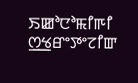ꯏꯀꯣꯅꯣꯃꯤꯒꯤ ꯁ꯭ꯠꯔꯦꯇꯦꯖꯤꯛ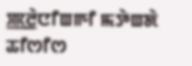ꯄ꯭ꯂꯥꯅꯤꯡꯒꯤ ꯃꯇꯥꯡꯗꯥ ꯊꯤꯁꯤꯁ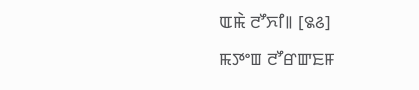ꯑꯃꯥ ꯂꯧꯈꯤ꯫ [꯲꯴]
ꯃꯇꯦꯡ ꯂꯧꯔꯛꯐꯝ